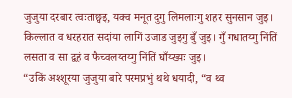जुजुया दरबार त्वःताछ्वइ, यक्व मनूत दुगु लिमलाःगु शहर सुनसान जुइ। किल्लात व धरहरात सदांया लागिं उजाड जुइगु बुँ जुइ। गुँ गधातय्गु निंतिं लसता व सा द्वहं व फैच्वलय्तय्गु निंतिं घाँय्ख्यः जुइ।
“उकिं अश्शूरया जुजुया बारे परमप्रभुं थथे धयादी, “व थ्व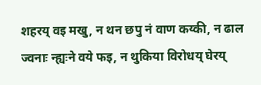शहरय् वइ मखु, न थन छपु नं वाण कय्की, न ढाल ज्वनाः न्ह्यःने वये फइ, न थुकिया विरोधय् घेरय्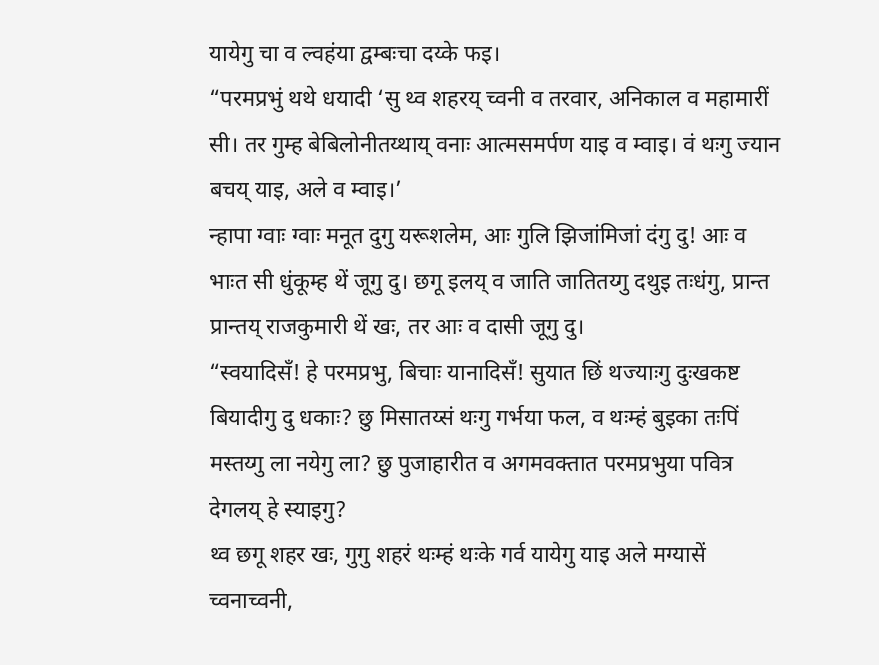यायेगु चा व ल्वहंया द्वम्बःचा दय्के फइ।
“परमप्रभुं थथे धयादी ‘सु थ्व शहरय् च्वनी व तरवार, अनिकाल व महामारीं सी। तर गुम्ह बेबिलोनीतय्थाय् वनाः आत्मसमर्पण याइ व म्वाइ। वं थःगु ज्यान बचय् याइ, अले व म्वाइ।’
न्हापा ग्वाः ग्वाः मनूत दुगु यरूशलेम, आः गुलि झिजांमिजां दंगु दु! आः व भाःत सी धुंकूम्ह थें जूगु दु। छगू इलय् व जाति जातितय्गु दथुइ तःधंगु, प्रान्त प्रान्तय् राजकुमारी थें खः, तर आः व दासी जूगु दु।
“स्वयादिसँ! हे परमप्रभु, बिचाः यानादिसँ! सुयात छिं थज्याःगु दुःखकष्ट बियादीगु दु धकाः? छु मिसातय्सं थःगु गर्भया फल, व थःम्हं बुइका तःपिं मस्तय्गु ला नयेगु ला? छु पुजाहारीत व अगमवक्तात परमप्रभुया पवित्र देगलय् हे स्याइगु?
थ्व छगू शहर खः, गुगु शहरं थःम्हं थःके गर्व यायेगु याइ अले मग्यासें च्वनाच्वनी,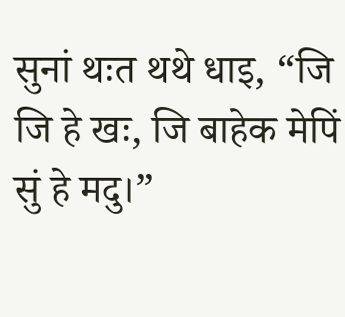सुनां थःत थथे धाइ, “जि जि हे खः, जि बाहेक मेपिं सुं हे मदु।”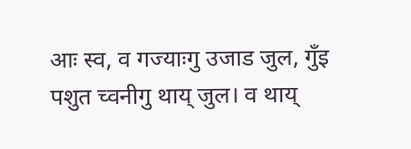आः स्व, व गज्याःगु उजाड जुल, गुँइ पशुत च्वनीगु थाय् जुल। व थाय्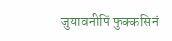जुयावनीपिं फुक्कसिनं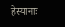हेस्यानाः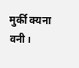मुर्की क्यना वनी।